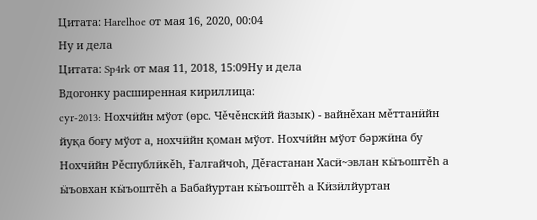Цитата: Harelhoe от мая 16, 2020, 00:04
Ну и дела
Цитата: Sp4rk от мая 11, 2018, 15:09Ну и дела
Вдогонку расширенная кириллица:
cyr-2013: Нохчӥйн мўот (өрс. Чěчěнскӥй йазык) - вайнěхан мěттанӥйн йуқа боғу мўот а, нохчӥйн қоман мўот. Нохчӥйн мўот бәржӥна бу Нохчӥйн Рěспублӥкěһ, Ғалғайчоһ, Дěғастанан Хасӥ~эвлан кӹъоштěһ а ӹъовхан кӹъоштěһ а Бабайуртан кӹъоштěһ а Кӥзӥлйуртан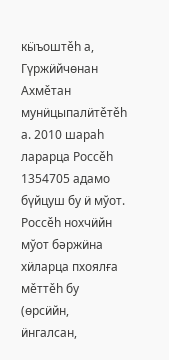кӹъоштěһ а, Гүржӥйчөнан Ахмěтан мунӥцыпалӥтěтěһ а. 2010 шараһ ларарца Россěһ 1354705 адамо бүйцуш бу ӥ мўот. Россěһ нохчӥйн мўот бәржӥна хӥларца пхоялға мěттěһ бу (өрсӥйн, ӥнгалсан,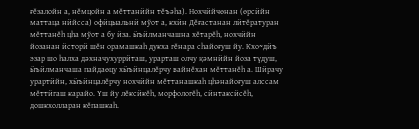ғěзалойн а, нěмцойн а мěттанӥйн тěъәһа). Нохчӥйчөнан (өрсӥйн маттаца нӥйсса) офӥцыальнӥ мўот а, кхӥн Дěғастанан лӥтěратуран мěттанěһ цһа мўот а бу ӥза. ӹъӥлманчашна хěтарěһ, нохчӥйн йозанан ӥсторӥ шěн орамашкаһ дукха гěнара сһайоғуш йу. Кхо~дӥъ эзар шо һалха дәхначухуррӥташ, урарташ олчу қәмнӥйн йоза түдуш, ӹъӥлманчаша пайдаөцу хӹъӥнцалěрчу вайнěхан мěттанěһ а. Шӥрачу урартӥйн, хӹъӥнцалěрчу нохчӥйн мěттанашкаһ цһәнайоғуш алссам мěттӥгаш карайо. Үш йу лěксӥкěһ, морфологěһ, сӥнтаксӥсěһ, дошкхолларан кěпашкаһ.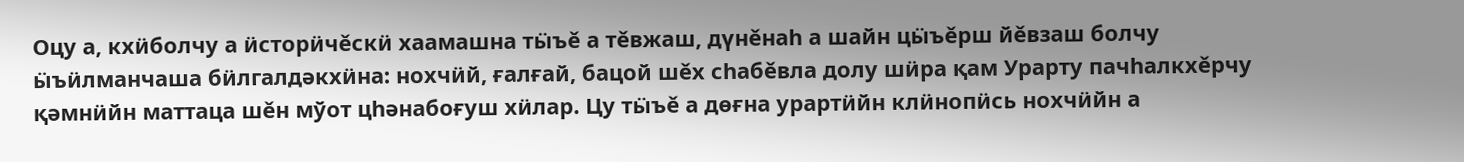Оцу а, кхӥболчу а ӥсторӥчěскӥ хаамашна тӹъě а тěвжаш, дүнěнаһ а шайн цӹъěрш йěвзаш болчу ӹъӥлманчаша бӥлгалдәкхӥна: нохчӥй, ғалғай, бацой шěх сһабěвла долу шӥра қам Урарту пачһалкхěрчу қәмнӥйн маттаца шěн мўот цһәнабоғуш хӥлар. Цу тӹъě а дөғна урартӥйн клӥнопӥсь нохчӥйн а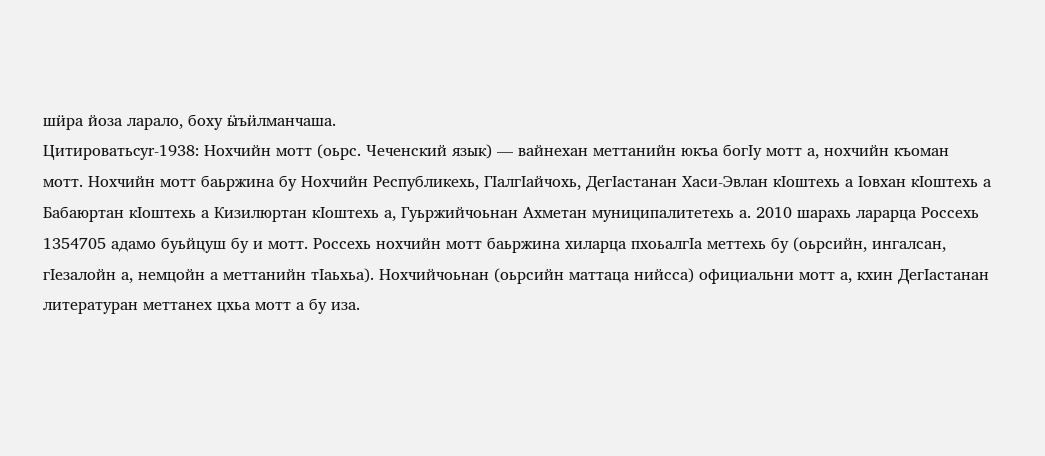шӥра йоза ларало, боху ӹъӥлманчаша.
Цитироватьcyr-1938: Нохчийн мотт (оьрс. Чеченский язык) — вайнехан меттанийн юкъа богӀу мотт а, нохчийн къоман мотт. Нохчийн мотт баьржина бу Нохчийн Республикехь, ГӀалгӀайчохь, ДегӀастанан Хаси-Эвлан кӀоштехь а Ӏовхан кӀоштехь а Бабаюртан кӀоштехь а Кизилюртан кӀоштехь а, Гуьржийчоьнан Ахметан муниципалитетехь а. 2010 шарахь ларарца Россехь 1354705 адамо буьйцуш бу и мотт. Россехь нохчийн мотт баьржина хиларца пхоьалгӀа меттехь бу (оьрсийн, ингалсан, гӀезалойн а, немцойн а меттанийн тӀаьхьа). Нохчийчоьнан (оьрсийн маттаца нийсса) официальни мотт а, кхин ДегӀастанан литературан меттанех цхьа мотт а бу иза.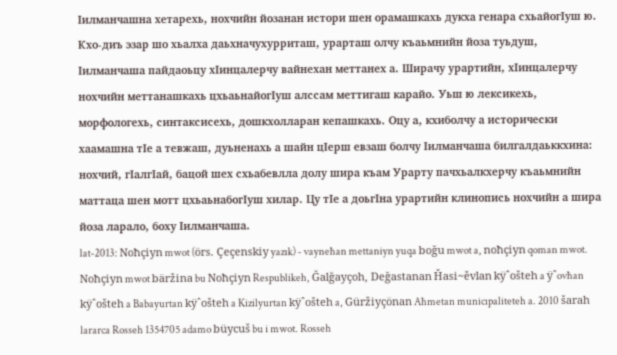Ӏилманчашна хетарехь, нохчийн йозанан истори шен орамашкахь дукха генара схьайогӀуш ю. Кхо-диъ эзар шо хьалха даьхначухурриташ, урарташ олчу къаьмнийн йоза туьдуш, Ӏилманчаша пайдаоьцу хӀинцалерчу вайнехан меттанех а. Ширачу урартийн, хӀинцалерчу нохчийн меттанашкахь цхьаьнайогӀуш алссам меттигаш карайо. Уьш ю лексикехь, морфологехь, синтаксисехь, дошкхолларан кепашкахь. Оцу а, кхиболчу а исторически хаамашна тӀе а тевжаш, дуьненахь а шайн цӀерш евзаш болчу Ӏилманчаша билгалдаьккхина: нохчий, гӀалгӀай, бацой шех схьабевлла долу шира къам Урарту пачхьалкхерчу къаьмнийн маттаца шен мотт цхьаьнабогӀуш хилар. Цу тӀе а доьгӀна урартийн клинопись нохчийн а шира йоза ларало, боху Ӏилманчаша.
lat-2013: Noħçiyn mwot (örs. Çeçenskiy yazık) - vayneħan mettaniyn yuqa boğu mwot a, noħçiyn qoman mwot. Noħçiyn mwot bäržina bu Noħçiyn Respublikeh, Ğalğayçoh, Değastanan Ȟasi~ěvlan kÿˆošteh a ÿˆovħan kÿˆošteh a Babayurtan kÿˆošteh a Kizilyurtan kÿˆošteh a, Güržiyçönan Aħmetan municıpaliteteh a. 2010 šarah lararca Rosseh 1354705 adamo büycuš bu i mwot. Rosseh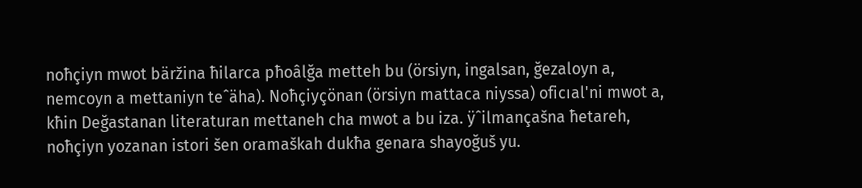noħçiyn mwot bäržina ħilarca pħoâlğa metteh bu (örsiyn, ingalsan, ğezaloyn a, nemcoyn a mettaniyn teˆäha). Noħçiyçönan (örsiyn mattaca niyssa) oficıal'ni mwot a, kħin Değastanan literaturan mettaneh cha mwot a bu iza. ÿˆilmançašna ħetareh, noħçiyn yozanan istori šen oramaškah dukħa genara shayoğuš yu.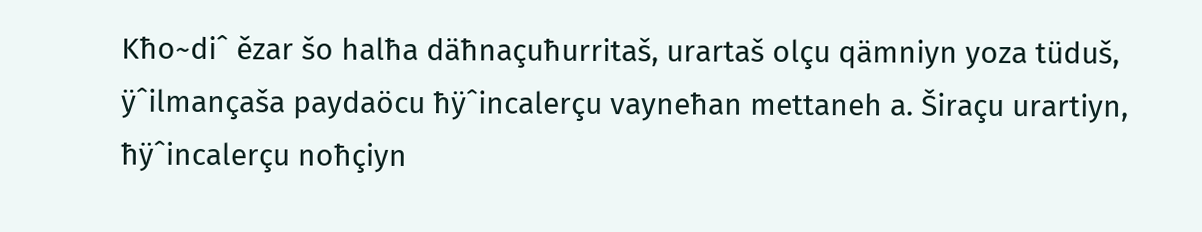Kħo~diˆ ězar šo halħa däħnaçuħurritaš, urartaš olçu qämniyn yoza tüduš, ÿˆilmançaša paydaöcu ħÿˆincalerçu vayneħan mettaneh a. Širaçu urartiyn, ħÿˆincalerçu noħçiyn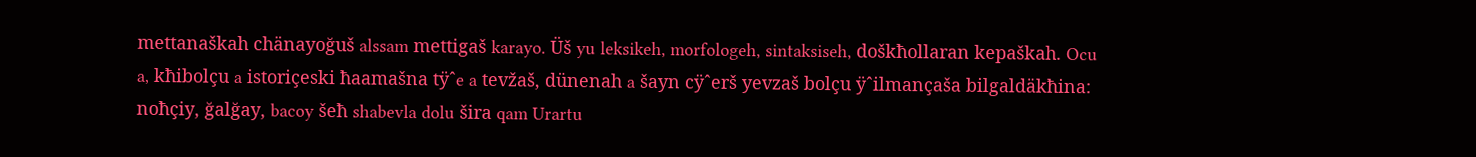mettanaškah chänayoğuš alssam mettigaš karayo. Üš yu leksikeh, morfologeh, sintaksiseh, doškħollaran kepaškah. Ocu a, kħibolçu a istoriçeski ħaamašna tÿˆe a tevžaš, dünenah a šayn cÿˆerš yevzaš bolçu ÿˆilmançaša bilgaldäkħina: noħçiy, ğalğay, bacoy šeħ shabevla dolu šira qam Urartu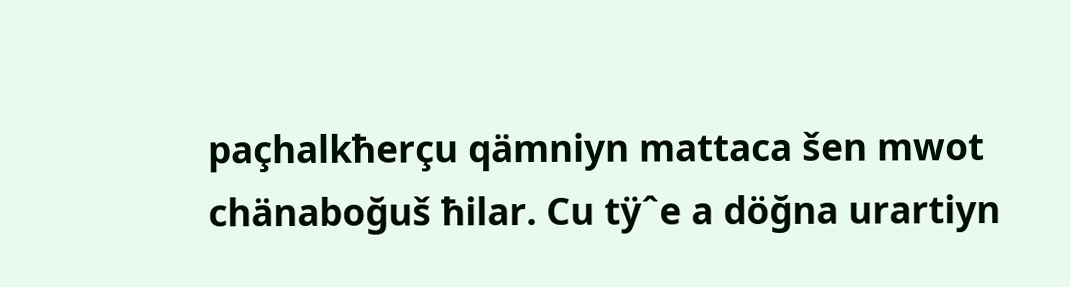paçhalkħerçu qämniyn mattaca šen mwot chänaboğuš ħilar. Cu tÿˆe a döğna urartiyn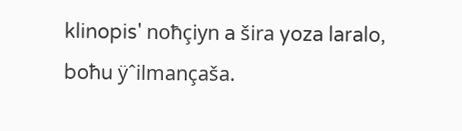klinopis' noħçiyn a šira yoza laralo, boħu ÿˆilmançaša.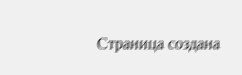Страница создана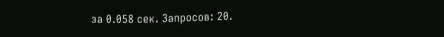за 0.058 сек. Запросов: 20.